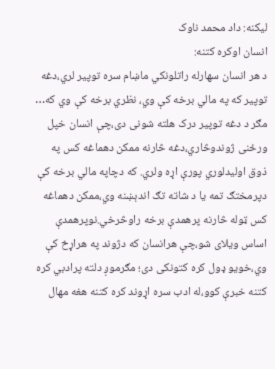ليکنه: داد محمد ناوک
انسان اوکره کتنه:
د هر انسان سهارله راتلونکي ماښام سره توپير لري،دغه توپير که په مالي برخه کې وي، نظري برخه کې وي که… مګر د دغه توپير درک هلته شونى دى،چې انسان خپل ورځنى ژوندوڅاري،دغه څارنه ممکن دهماغه کس په ذوق اوليدلوري پورې اړه ولري. که دچاپه مالي برخه کې دپرمختګ تمه يا د شاته تګ اندېښنه وي،ممکن دهماغه کس ټوله څارنه پرهمدې برخه راوڅرخي.نوپرهمدې اساس ويلاى شو،چې هرانسان که دژوند په هراړخ کې وي،خويو ډول کره کتونکى دى؛ مګرموږ دلته پرادبي کره کتنه خبرې کوو،له ادب سره اړوند کره کتنه هغه مهال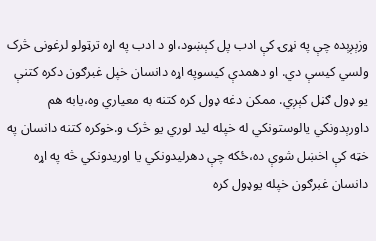وزېږېده چې په نړۍ کې ادب پل کېښود،او د ادب په اړه ترټولو لرغونى څرک ولسي کيسې دي. او دهمدې کيسوپه اړه دانسان خپل غبرګون دکره کتنې يو ډول ګڼل کېږي. ممکن دغه ډول کره کتنه به معياري وه،يابه هم داورېدونکي يالوستونکي له خپله ليد لوري يو څرک و.خوکره کتنه دانسان په خټه کې اخښل شوې ده،ځکه چې دهرليدونکي يا اوريدونکي څه په اړه دانسان غبرګون خپله يوډول کره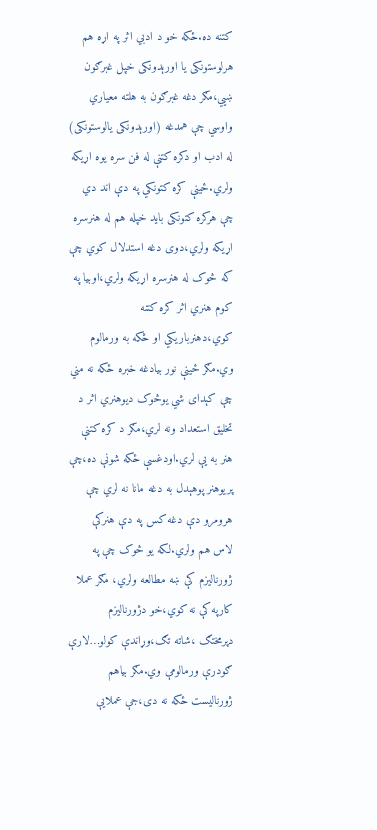کتنه ده.ځکه خو د ادبي اثر په اړه هم هرلوستونکى يا اورېدونکى خپل غبرګون ښيي،مګر دغه غبرګون به هلته معياري واوسي چې همدغه (اورېدونکى يالوستونکى) له ادب او دکره کتنې له فن سره يوه اړيکه ولري.ځينې کره کتونکي په دې اند دي چې هرکره کتونکى بايد خپله هم له هنرسره اړيکه ولري،دوى دغه استدلال کوي چې که څوک له هنرسره اړيکه ولري،اوبيا په کوم هنري اثر کره کتنه کوي،دهنرباريکي او څکه به ورمالوم وي.مګر ځينې نور بيادغه خبره ځکه نه مني چې کېداى شي يوڅوک ديوهنري اثر د تخليق استعداد ونه لري،مګر د کره کتنې هنر به يې لري.اودغسې ځکه شونې ده،چې پريوهنر پوهېدل به دغه مانا نه لري چې هرومرو دې دغه کس په دې هنرکې لاس هم ولري.لکه يو څوک چې په ژورناليزم کې ښه مطالعه ولري، مګر عملا کارپه کې نه کوي،خو دژورناليزم دپرمختګ ،شاته تګ،وړاندې کولو…لارې ګودرې ورمالومې وي.مګر بياهم ژورناليست ځکه نه دى،جې عملايې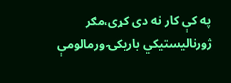په کې کار نه دى کړى،مګر ژورناليستيکي باريکۍ ورمالومې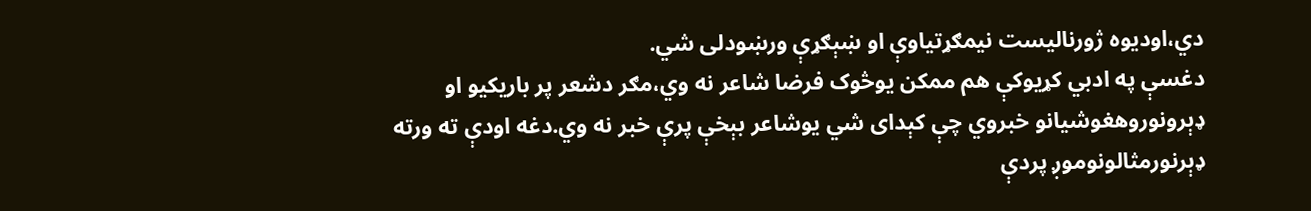دي،اوديوه ژورناليست نيمګړتياوې او ښېګړې ورښودلى شي.
دغسې په ادبي کړيوکې هم ممکن يوڅوک فرضا شاعر نه وي،مګر دشعر پر باريکيو او ډېرونوروهغوشيانو خبروي چې کېداى شي يوشاعر بېخې پرې خبر نه وي.دغه اودې ته ورته ډېرنورمثالونوموږ پردې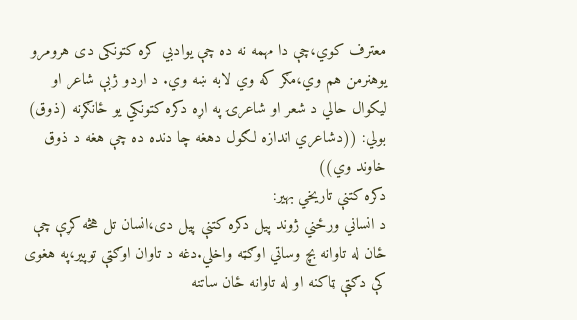معترف کوي،چې دا مهمه نه ده چې يوادبي کره کتونکى دى هرومرو يوهنرمن هم وي،مګر که وي لابه ښه وي. د اردو ژبې شاعر او ليکوال حالي د شعر او شاعرۍ په اړه دکره کتونکي يو ځانګړنه (ذوق) بولي: ((دشاعري اندازه لګول دهغه چا دنده ده چې هغه د ذوق خاوند وي))
دکره کتنې تاريخي بهير:
د انساني ورځني ژوند پيل دکره کتنې پيل دى،انسان تل هڅه کړې چې ځان له تاوانه بچ وساتي اوګټه واخلي.دغه د تاوان اوګټې توپير،په هغوى کې دګټې ټاکنه او له تاوانه ځان ساتنه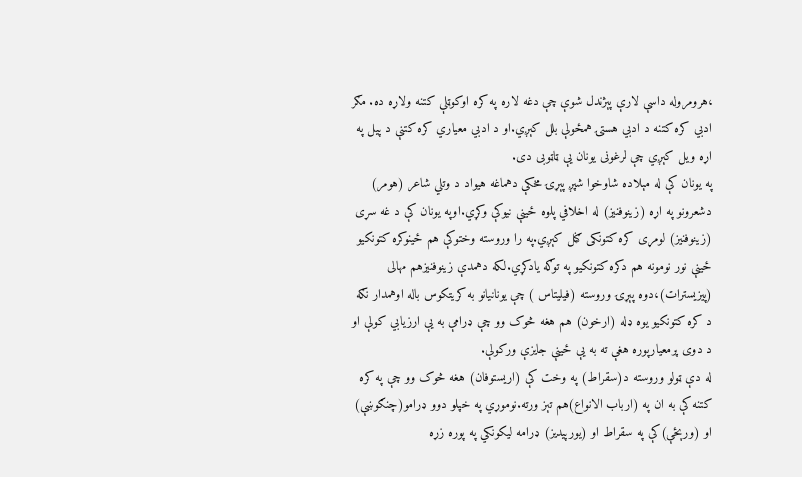،هرومروله داسې لارې پېژندل شوې چې دغه لاره په کره اوکوټلې کتنه ولاړه ده. مګر ادبي کره کتنه د ادبي هستۍ همځولې بلل کېږي.او د ادبي معياري کره کتنې د پيل په اړه ويل کېږي چې لرغونى يونان يې ټاټوبى دى.
په يونان کې له مېلاده شاوخوا شپږ پېړۍ مخکې دهماغه هيواد د وتلي شاعر (هومر) دشعرونو په اړه (زينوفنيز) له اخلافي پلوه ځينې نيوکې وکړي.اوپه يونان کې د غه سړى (زينوفنيز) لومړى کره کتونکى ګڼل کېږي.په را وروسته وختوکې هم ځينوکره کتونکيو ځينې نور نومونه هم دکره کتونکيو په توګه يادکړي.لکه دهمدې زينوفنيزهم مهالى (پيزيسترات)،دوه پېړۍ وروسته (فيليتاس ) چې يونانيانو به کريتکوس باله اوهمدار نګه د کره کتونکيو يوه ډله (ارخون) هم هغه څوک وو چې ډرامې به يې ارزيابي کولې او د دوى پرمعيارپوره هغې ته به يې ځينې جايزې ورکولې.
له دې ټولو وروسته د(سقراط) په وخت کې (اريستوفان) هغه څوک وو چې په کره کتنه کې به ان په (ارباب الانواع)هم تېز ورته.نوموړي په خپلو دوو ډرامو(چنګوښې) او (ورېځې)کې په سقراط او (يورپيديز) ډرامه ليکونکي په پوره زړه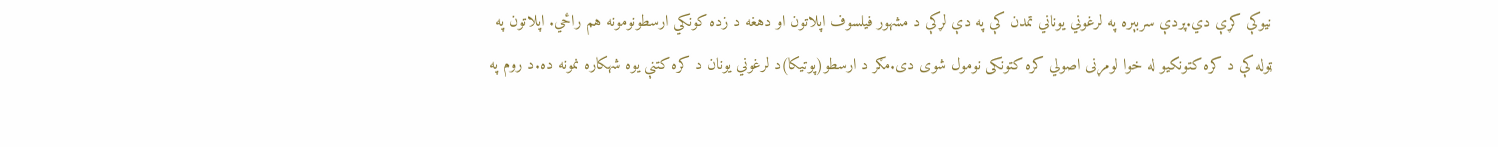نيوکې کړې دي.پردې سربېره په لرغوني يوناني تمدن کې په دې لړکې د مشهور فيلسوف اپلاتون او دهغه د زده کونکي ارسطونومونه هم راځي. اپلاتون په ټوله کې د کره کتونکيو له خوا لومړنى اصولي کره کتونکى نومول شوى دى.مګر د ارسطو(پوتيکا)د لرغوني يونان د کره کتنې يوه شهکاره نمونه ده.د روم په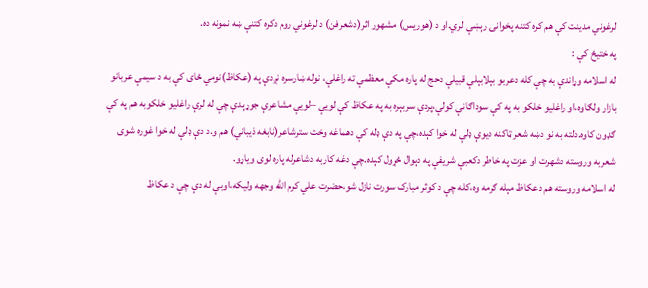لرغوني مدينت کې هم کره کتنه پخوانۍ رېښې لري.او د (هوريس) مشهور اثر(دشعرفن) د لرغوني روم دکره کتنې ښه نمونه ده.
په ختيځ کې :
له اسلامه وړاندې به چې کله دعربو بېلابېلې قبيلې دحج له پاره مکې معظمې ته راغلې، نوله ښارسره نږدې په (عکاظ)نومي ځاى کې به د سيمې عربانو بازار ولګاوه،او راغليو خلکو به په کې سوداګانې کولې،پردې سربېره به په عکاظ کې لويې –لويې مشاعرې جوړېدې چې له لرې راغليو خلکوبه هم په کې ګډون کاوه.دلته به نو دښه شعر ټاکنه ديوې ډلې له خوا کېده،چې په دې ډله کې دهماغه وخت سترشاعر(نابغه ذيباني) هم و.د دې ډلې له خوا غوره شوى شعربه وروسته دشهرت او عزت په خاطر دکعبې شريفې په دېوال ځړول کېده.چې دغه کاربه دشاعرله پاره لوى وياړو.
له اسلامه وروسته هم دعکاظ مېله ګرمه وه،کله چې د کوثر مبارک سورت نازل شو،حضرت علي کرم الله وجهه وليکه،اوبې له دې چې د عکاظ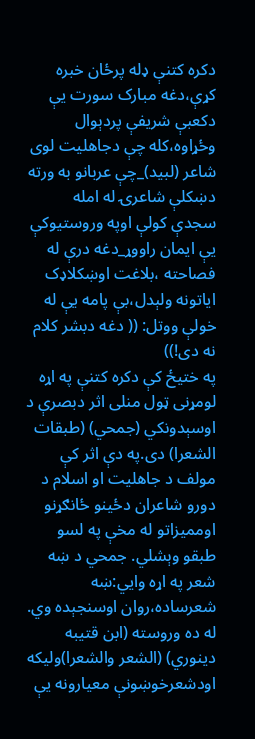دکره کتنې ډله پرځان خبره کړې،دغه مبارک سورت يې دکعبې شريفې پردېوال وځړاوه،کله چې دجاهليت لوى شاعر (لبيد)_چې عربانو به ورته دښکلې شاعرۍ له امله سجدې کولې اوپه وروستيوکې يې ايمان راووړ_دغه درې له فصاحته ،بلاغت اوښکلاډک اياتونه ولېدل،بې پامه يې له خولې ووتل: (( دغه دبشر کلام نه دى!))
په ختيځ کې دکره کتنې په اړه لومړنى ټول منلى اثر دبصرې د اوسېدونکي (جمحي) (طبقات الشعرا) دى.په دې اثر کې مولف د جاهليت او اسلام د دورو شاعران دځينو ځانګړنو اومميزاتو له مخې په لسو طبقو وېشلي. جمحي د ښه شعر په اړه وايي:ښه شعرساده،روان اوسنجېده وي.
له ده وروسته (ابن قتيبه دينوري) (الشعر والشعرا)وليکه اودشعرخوښونې معيارونه يې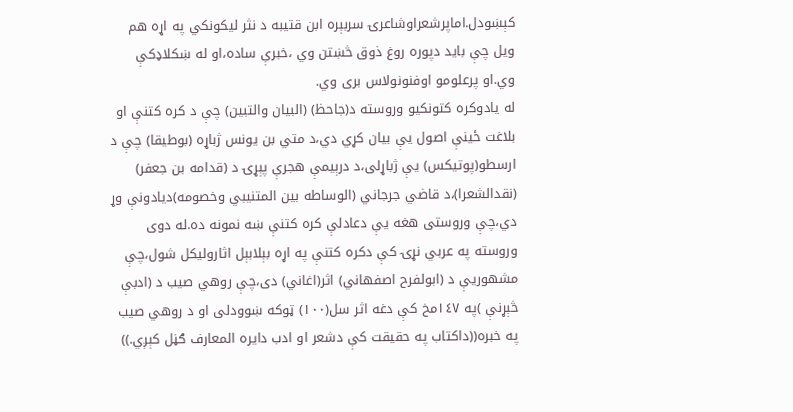کېښودل.اماپرشعراوشاعرۍ سربېره ابن قتيبه د نثر ليکونکي په اړه هم ويل چې بايد دپوره روغ ذوق څښتن وي ،خبرې ساده،او له ښکلاډکې وي.او پرعلومو اوفنونولاس برى وي.
له يادوکره کتونکيو وروسته د(جاحظ) (البيان والتبين) چې د کره کتنې او بلاغت ځينې اصول يې بيان کړي دي،د متي بن يونس ژباړه (بوطيقا) چې د ارسطو(پوتيکس) يې ژباړلى،د درېيمې هجرې پېړۍ د (قدامه بن جعفر) (نقدالشعرا)،د قاضي جرجاني (الوساطه بين المتنيبي وخصومه)ديادونې وړ دي،چې وروستى هغه يې دعادلې کره کتنې ښه نمونه ده.له دوى وروسته په عربي نړۍ کې دکره کتنې په اړه بېلابېل اثاروليکل شول،چې مشهوريې د (ابولفرح اصفهاني) اثر(اغاني) دى،چې روهي صيب د (ادبې څېړنې )په ١٤٧مخ کې دغه اثر سل(١٠٠) ټوکه ښوودلى او د روهي صيب په خبره((داکتاب په حقيقت کې دشعر او ادب دايره المعارف ګڼل کېږي.))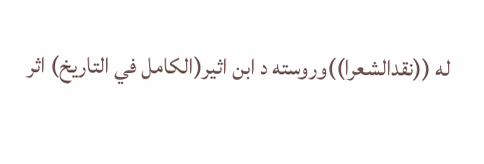له ((نقدالشعرا))وروسته د ابن اثير(الکامل في التاريخ) اثر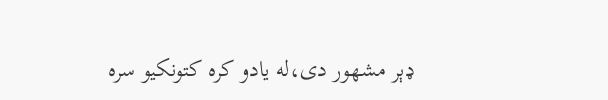ډېر مشهور دى،له يادو کره کتونکيو سره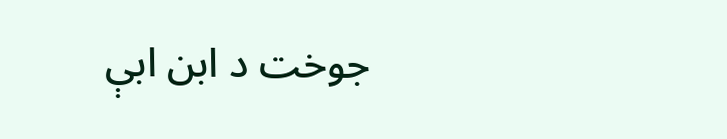جوخت د ابن ابې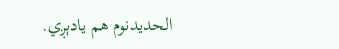الحديدنوم هم يادېږي.